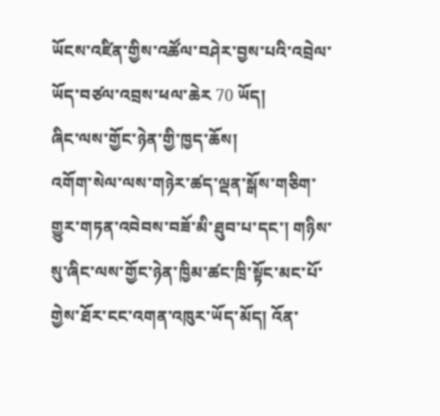ཡོངས་འཛིན་གྱིས་འཚོལ་བཤེར་བྱས་པའི་འབྲེལ་ཡོད་བཙལ་འབྲས་ཕལ་ཆེར 70 ཡོད།
ཞིང་ལས་གྱོང་ཉེན་གྱི་ཁྱད་ཆོས།
འགོག་སེལ་ལས་གཉེར་ཚད་ལྡན་སྒོས་གཅིག་གྱུར་གཏན་འབེབས་བཟོ་མི་ཐུབ་པ་དང་། གཉིས་སུ་ཞིང་ལས་གྱོང་ཉེན་ཁྱིམ་ཚང་ཁྲི་སྟོང་མང་པོ་གྱེས་ཐོར་ངང་འགན་འཁུར་ཡོད་མོད། འོན་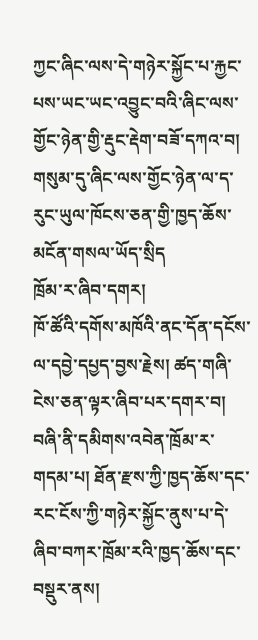ཀྱང་ཞིང་ལས་དེ་གཉེར་སྐྱོང་པ་རྐྱང་པས་ཡང་ཡང་འབྱུང་བའི་ཞིང་ལས་གྱོང་ཉེན་གྱི་རྡུང་རྡེག་བཟོ་དཀའ་བ། གསུམ་དུ་ཞིང་ལས་གྱོང་ཉེན་ལ་ད་རུང་ཡུལ་ཁོངས་ཅན་གྱི་ཁྱད་ཆོས་མངོན་གསལ་ཡོད་སྲིད
ཁྲོམ་ར་ཞིབ་དགར།
ཁོ་ཚོའི་དགོས་མཁོའི་ནང་དོན་དངོས་ལ་དབྱེ་དཔྱད་བྱས་རྗེས། ཚད་གཞི་ངེས་ཅན་ལྟར་ཞིབ་པར་དགར་བ། བཞི་ནི་དམིགས་འབེན་ཁྲོམ་ར་གདམ་པ། ཐོན་རྫས་ཀྱི་ཁྱད་ཆོས་དང་རང་ངོས་ཀྱི་གཉེར་སྐྱོང་ནུས་པ་དེ་ཞིབ་བཀར་ཁྲོམ་རའི་ཁྱད་ཆོས་དང་བསྡུར་ནས།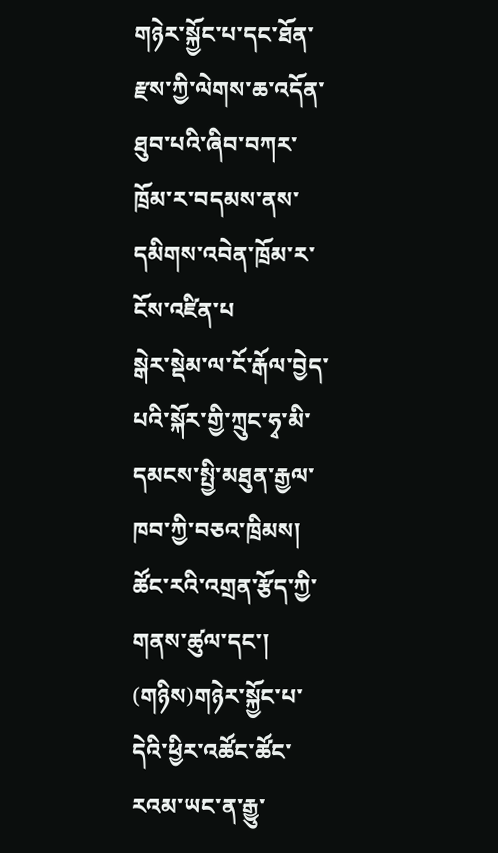གཉེར་སྐྱོང་པ་དང་ཐོན་རྫས་ཀྱི་ལེགས་ཆ་འདོན་ཐུབ་པའི་ཞིབ་བཀར་ཁྲོམ་ར་བདམས་ནས་དམིགས་འབེན་ཁྲོམ་ར་ངོས་འཛིན་པ
སྒེར་སྡེམ་ལ་ངོ་རྒོལ་བྱེད་པའི་སྐོར་གྱི་ཀྲུང་ཧྭ་མི་དམངས་སྤྱི་མཐུན་རྒྱལ་ཁབ་ཀྱི་བཅའ་ཁྲིམས།
ཚོང་རའི་འགྲན་རྩོད་ཀྱི་གནས་ཚུལ་དང་། (གཉིས)གཉེར་སྐྱོང་པ་དེའི་ཕྱིར་འཚོང་ཚོང་རའམ་ཡང་ན་རྒྱུ་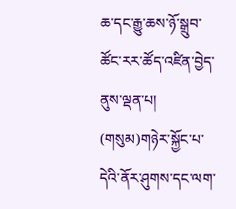ཆ་དང་རྒྱུ་ཆས་ཉོ་སྒྲུབ་ཚོང་རར་ཚོད་འཛིན་བྱེད་ནུས་ལྡན་པ། (གསུམ)གཉེར་སྐྱོང་པ་དེའི་ནོར་ཤུགས་དང་ལག་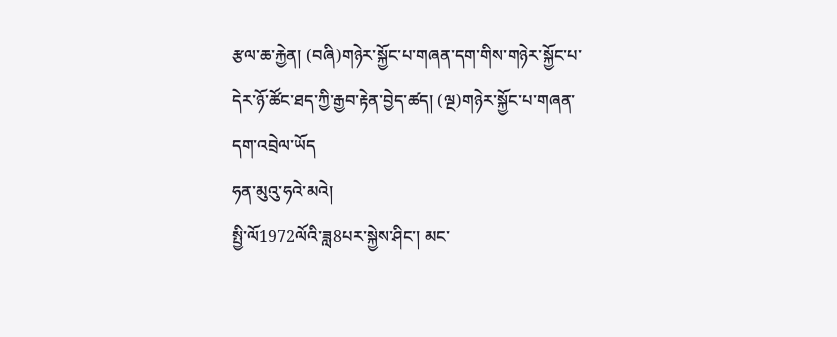རྩལ་ཆ་རྐྱེན། (བཞི)གཉེར་སྐྱོང་པ་གཞན་དག་གིས་གཉེར་སྐྱོང་པ་དེར་ཉོ་ཚོང་ཐད་ཀྱི་རྒྱབ་རྟེན་བྱེད་ཚད། (ལྔ)གཉེར་སྐྱོང་པ་གཞན་དག་འབྲེལ་ཡོད
ཧན་མུའུ་ཧའེ་མའེ།
སྤྱི་ལོ1972ལོའི་ཟླ8པར་སྐྱེས་ཤིང་། མང་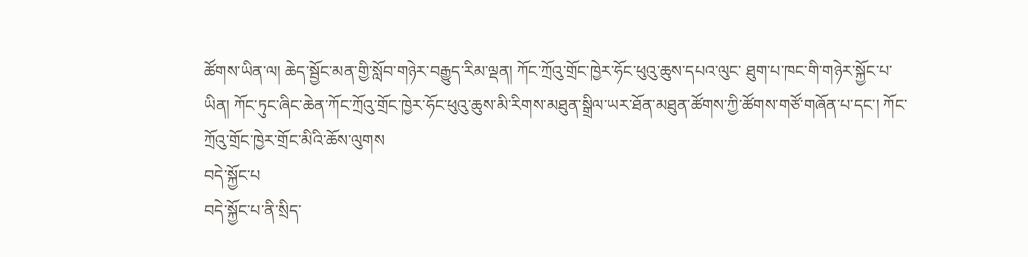ཚོགས་ཡིན་ལ། ཆེད་སྦྱོང་མན་གྱི་སློབ་གཉེར་བརྒྱུད་རིམ་ལྡན། ཀོང་ཀྲོའུ་གྲོང་ཁྱེར་ཧོང་ཕུའུ་ཆུས་དཔའ་ལུང་ ཐུག་པ་ཁང་གི་གཉེར་སྐྱོང་པ་ཡིན། ཀོང་ཏུང་ཞིང་ཆེན་ཀོང་ཀྲོའུ་གྲོང་ཁྱེར་ཧོང་ཕུའུ་ཆུས་མི་རིགས་མཐུན་སྒྲིལ་ཡར་ཐོན་མཐུན་ཚོགས་ཀྱི་ཚོགས་གཙོ་གཞོན་པ་དང་། ཀོང་ཀྲོའུ་གྲོང་ཁྱེར་གྲོང་མིའི་ཆོས་ལུགས
བདེ་སྐྱོང་པ
བདེ་སྐྱོང་པ་ནི་སྲིད་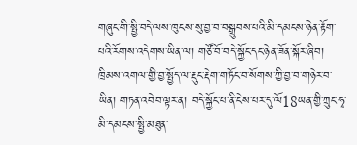གཞུང་གི་སྤྱི་བདེ་ལས་ཁུངས་སུ་བྱ་བ་བསྒྲུབས་པའི་མི་དམངས་ཉེན་རྟོག་པའི་རོགས་འདེགས་ཡིན་ལ། གཙོ་བོ་བདེ་སྐྱོང་དང་ཉེན་ཟོན་སྐོར་ཞིབ། ཁྲིམས་འགལ་གྱི་བྱ་སྤྱོད་ལ་རྡུང་རྡེག་གཏོང་བ་སོགས་ཀྱི་བྱ་བ་གཉེར་བ་ཡིན། གཏན་འབེབ་ལྟར་ན། བདེ་སྐྱོང་པ་ནི་ངེས་པར་དུ་ལོ18ཡན་གྱི་ཀྲུང་ཧྭ་མི་དམངས་སྤྱི་མཐུན་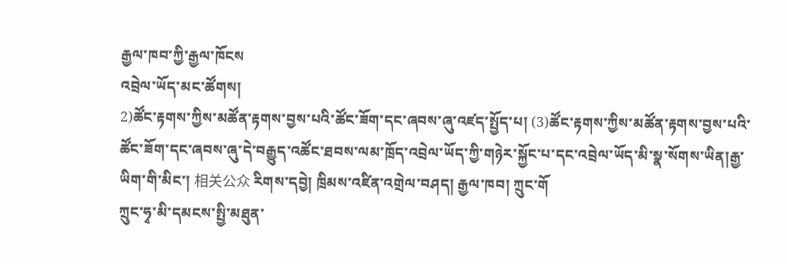རྒྱལ་ཁབ་ཀྱི་རྒྱལ་ཁོངས
འབྲེལ་ཡོད་མང་ཚོགས།
2)ཚོང་རྟགས་ཀྱིས་མཚོན་རྟགས་བྱས་པའི་ཚོང་ཟོག་དང་ཞབས་ཞུ་འཛད་སྤྱོད་པ། (3)ཚོང་རྟགས་ཀྱིས་མཚོན་རྟགས་བྱས་པའི་ཚོང་ཟོག་དང་ཞབས་ཞུ་དེ་བརྒྱུད་འཚོང་ཐབས་ལམ་ཁྲོད་འབྲེལ་ཡོད་ཀྱི་གཉེར་སྐྱོང་པ་དང་འབྲེལ་ཡོད་མི་སྣ་སོགས་ཡིན།རྒྱ་ཡིག་གི་མིང་། 相关公众 རིགས་དབྱེ། ཁྲིམས་འཛིན་འགྲེལ་བཤད། རྒྱལ་ཁབ། ཀྲུང་གོ
ཀྲུང་ཧྭ་མི་དམངས་སྤྱི་མཐུན་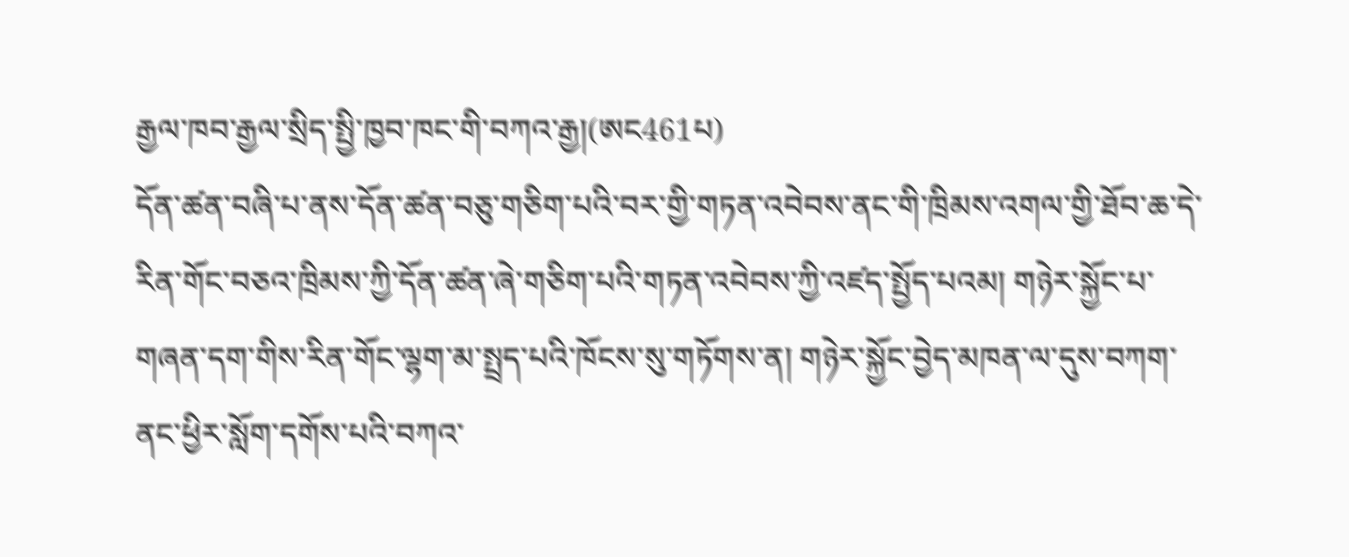རྒྱལ་ཁབ་རྒྱལ་སྲིད་སྤྱི་ཁྱབ་ཁང་གི་བཀའ་རྒྱ།(ཨང461པ)
དོན་ཚན་བཞི་པ་ནས་དོན་ཚན་བཅུ་གཅིག་པའི་བར་གྱི་གཏན་འབེབས་ནང་གི་ཁྲིམས་འགལ་གྱི་ཐོབ་ཆ་དེ་རིན་གོང་བཅའ་ཁྲིམས་ཀྱི་དོན་ཚན་ཞེ་གཅིག་པའི་གཏན་འབེབས་ཀྱི་འཛད་སྤྱོད་པའམ། གཉེར་སྐྱོང་པ་གཞན་དག་གིས་རིན་གོང་ལྷག་མ་སྤྲད་པའི་ཁོངས་སུ་གཏོགས་ན། གཉེར་སྐྱོང་བྱེད་མཁན་ལ་དུས་བཀག་ནང་ཕྱིར་སློག་དགོས་པའི་བཀའ་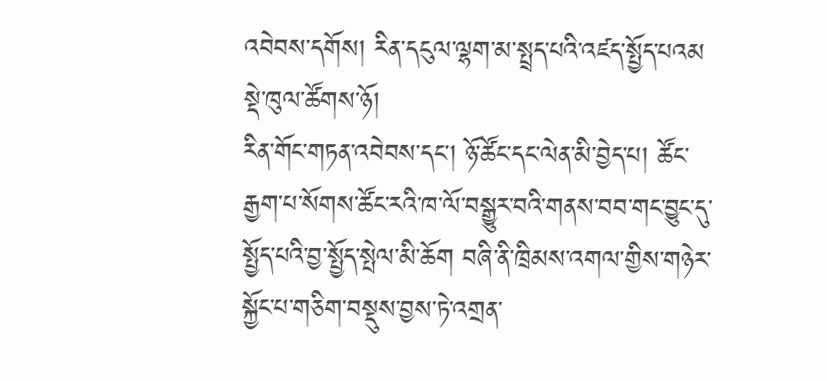འབེབས་དགོས། རིན་དངུལ་ལྷག་མ་སྤྲད་པའི་འཛད་སྤྱོད་པའམ
སྡེ་ཁུལ་ཚོགས་ཉོ།
རིན་གོང་གཏན་འབེབས་དང་། ཉོ་ཚོང་དང་ལེན་མི་བྱེད་པ། ཚོང་རྒྱག་པ་སོགས་ཚོང་རའི་ཁ་ལོ་བསྒྱུར་བའི་གནས་བབ་གང་བྱུང་དུ་སྤྱོད་པའི་བྱ་སྤྱོད་སྤེལ་མི་ཆོག བཞི་ནི་ཁྲིམས་འགལ་གྱིས་གཉེར་སྐྱོང་པ་གཅིག་བསྡུས་བྱས་ཏེ་འགྲན་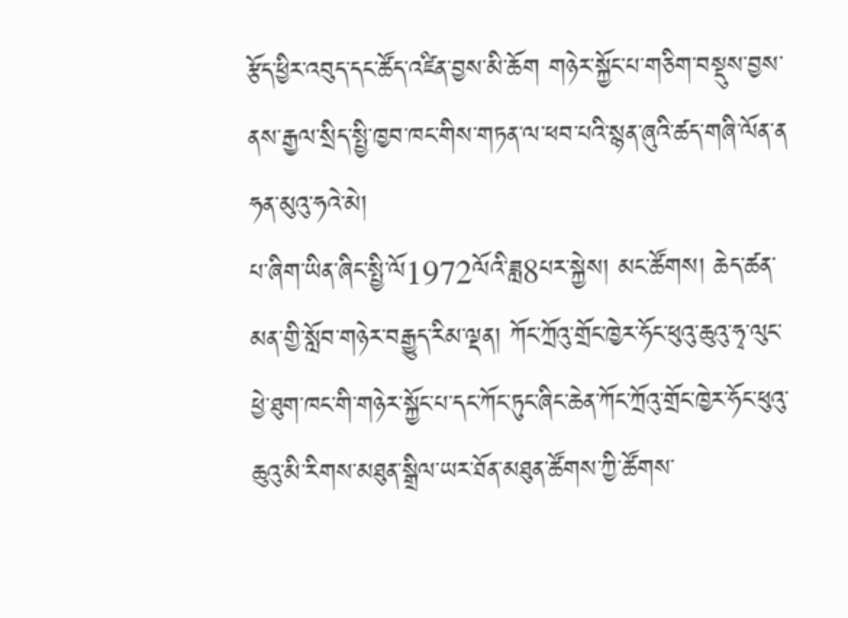རྩོད་ཕྱིར་འབུད་དང་ཚོད་འཛིན་བྱས་མི་ཆོག གཉེར་སྐྱོང་པ་གཅིག་བསྡུས་བྱས་ནས་རྒྱལ་སྲིད་སྤྱི་ཁྱབ་ཁང་གིས་གཏན་ལ་ཕབ་པའི་སྙན་ཞུའི་ཚད་གཞི་ལོན་ན
ཧན་མུའུ་ཧའེ་མེ།
པ་ཞིག་ཡིན་ཞིང་སྤྱི་ལོ1972ལོའི་ཟླ8པར་སྐྱེས། མང་ཚོགས། ཆེད་ཚན་མན་གྱི་སློབ་གཉེར་བརྒྱུད་རིམ་ལྡན། ཀོང་ཀྲོའུ་གྲོང་ཁྱེར་ཧོང་ཕུའུ་ཆུའུ་ཧྭ་ལུང་ཕྱེ་ཐུག་ཁང་གི་གཉེར་སྐྱོང་པ་དང་ཀོང་ཏུང་ཞིང་ཆེན་ཀོང་ཀྲོའུ་གྲོང་ཁྱེར་ཧོང་ཕུའུ་ཆུའུ་མི་རིགས་མཐུན་སྒྲིལ་ཡར་ཐོན་མཐུན་ཚོགས་ཀྱི་ཚོགས་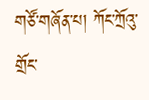གཙོ་གཞོན་པ། ཀོང་ཀྲོའུ་གྲོང་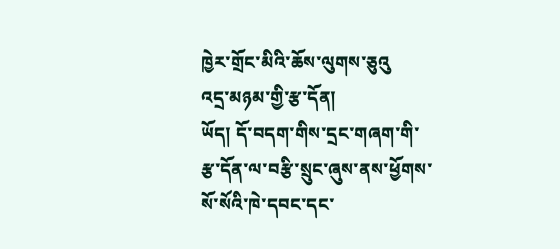ཁྱེར་གྲོང་མིའི་ཆོས་ལུགས་ཅུའུ
འདྲ་མཉམ་གྱི་རྩ་དོན།
ཡོད། དོ་བདག་གིས་དྲང་གཞག་གི་རྩ་དོན་ལ་བརྩི་སྲུང་ཞུས་ནས་ཕྱོགས་སོ་སོའི་ཁེ་དབང་དང་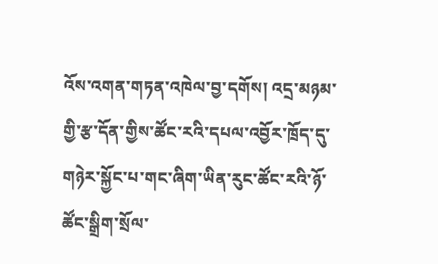འོས་འགན་གཏན་འཁེལ་བྱ་དགོས། འདྲ་མཉམ་གྱི་རྩ་དོན་གྱིས་ཚོང་རའི་དཔལ་འབྱོར་ཁྲོད་དུ་གཉེར་སྐྱོང་པ་གང་ཞིག་ཡིན་རུང་ཚོང་རའི་ཉོ་ཚོང་སྒྲིག་སྲོལ་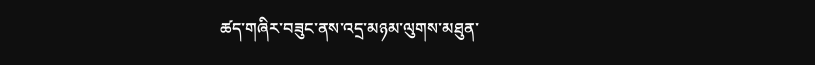ཚད་གཞིར་བཟུང་ནས་འདྲ་མཉམ་ལུགས་མཐུན་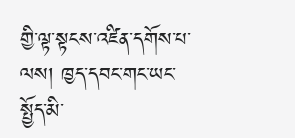གྱི་ལྟ་སྟངས་འཛིན་དགོས་པ་ལས། ཁྱད་དབང་གང་ཡང་སྤྱོད་མི་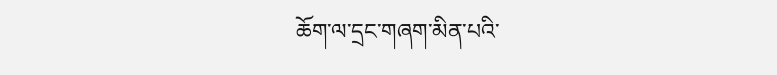ཆོག་ལ་དྲང་གཞག་མིན་པའི་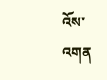འོས་འགན